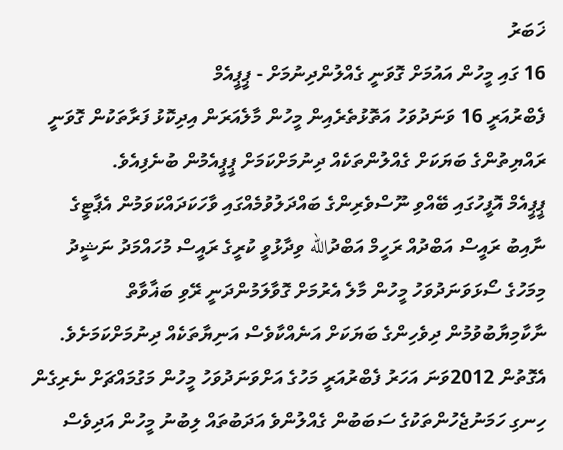ޚަބަރު
16 ގައި މީހުން އައުމަށް ގޮވަނީ ގެއްލުންދިނުމަށް - ޕީޕީއެމް
ފެބްރުއަރީ 16 ވަނަދުވަހު އަތޮޅުތެރެއިން މީހުން މާލެއަރަން އިދިކޮޅު ފަރާތަކުން ގޮވަނީ ރައްޔިތުންގެ ބަޔަކަށް ގެއްލުންތަކެއް ދިނުމަށްކަމަށް ޕީޕީއެމުން ބުނެފިއެވެ.
ޕީޕީއެމް އޮފީހުގައި ބޭއްވި ނޫސްވެރިންގެ ބައްދަލުވުމެއްގައި ވާހަކަދައްކަވަމުން އެޕާޓީގެ ނާއިބު ރައީސް އަބްދުއް ރަހީމް އަބްދުالله ވިދާޅުވީ ކުރީގެ ރައީސް މުހައްމަދު ނަޝީދު މިމަހުގެ ސޯޅަވަނަދުވަހު މީހުން މާލެ އެރުމަށް ގޮވާލަމުންދަނީ ރޭވި ބަޣާވާތް ނާކާމިޔާބުވުމުން ދިވެހިންގެ ބަޔަކަށް އަނެއްކާވެސް އަނިޔާތަކެއް ދިނުމަށްކަމަށެވެ. އެގޮތުން 2012ވަނަ އަހަރު ފެބްރުއަރީ މަހުގެ އަށްވަނަދުވަހު މީހުން މަގުމައްޗަށް ނެރިގެން ހިނގި ހަމަނުޖެހުންތަކުގެ ސަބަބުން ގެއްލުންވެ އަދަބުތައް ލިބުނު މީހުން އަދިވެސް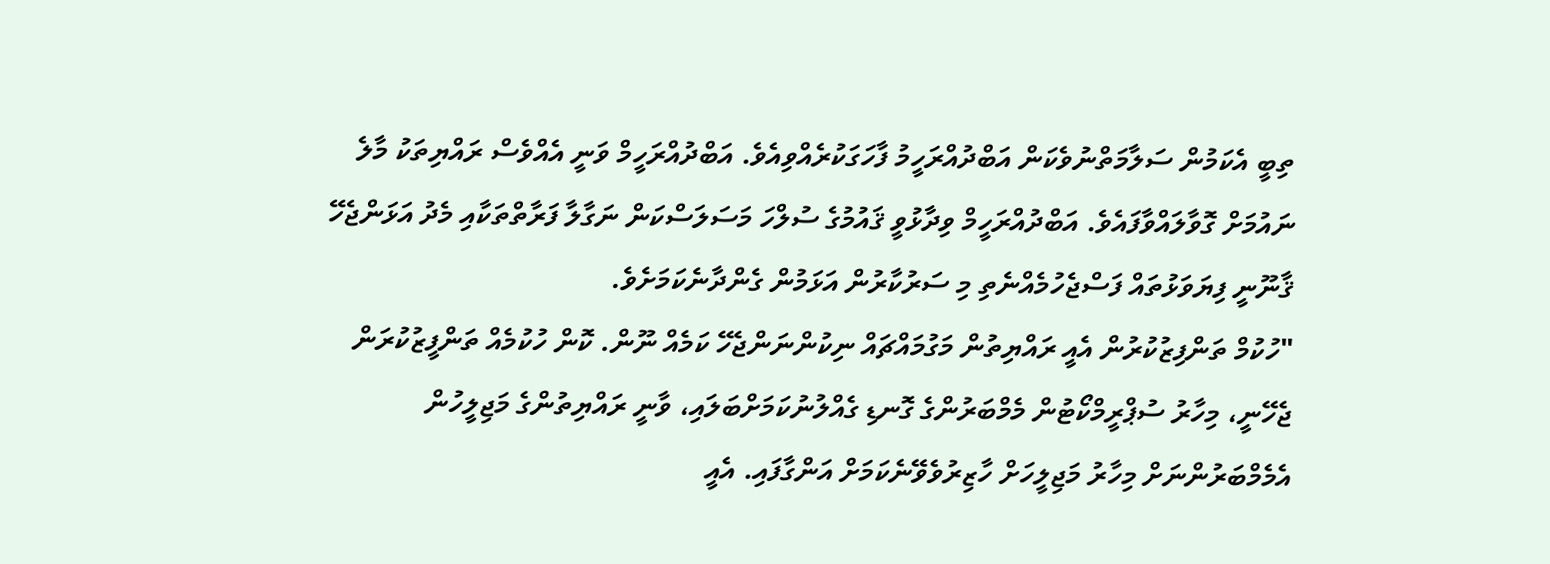ތިބީ އެކަމުން ސަލާމަތްނުވެކަން އަބްދުއްރަހީމު ފާހަގަކުރެއްވިއެވެ. އަބްދުއްރަހީމް ވަނީ އެއްވެސް ރައްޔިތަކު މާލެ ނައުމަށް ގޮވާލައްވާފައެވެ. އަބްދުއްރަހީމް ވިދާޅުވީ ޤައުމުގެ ސުލްހަ މަސަލަސްކަން ނަގާލާ ފަރާތްތަކާއި މެދު އަޅަންޖެހޭ ޤާނޫނީ ފިޔަވަޅުތައް ފަސްޖެހުމެއްނެތި މި ސަރުކާރުން އަޅަމުން ގެންދާނެކަމަށެވެ.
"ހުކުމް ތަންފިޒުކުރުން އެއީ ރައްޔިތުން މަގުމައްޗައް ނިކުންނަންޖެހޭ ކަމެއް ނޫން. ކޮން ހުކުމެއް ތަންފީޒުކުރަން ޖެހޭނީ، މިހާރު ސުޕްރީމްކޯޓުން މެމްބަރުންގެ ގޮނޑި ގެއްލުނުކަމަށްބަލައި، ވާނީ ރައްޔިތުންގެ މަޖިލީހުން އެމެމްބަރުންނަށް މިހާރު މަޖިލީހަށް ހާޒިރުވެވޭނެކަމަށް އަންގާފައި. އެއީ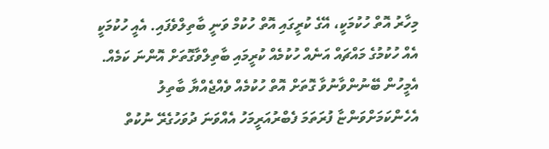މިހާރު އޮތް ހުކުމަކީ، އޭގެ ކުރީގައި އޮތް ހުކުމް ވަނީ ބާތިލްވެފައި. އެއީ ހުކުމަކީ އެއް ހުކުމުގެ މައްޗައް އަނެއް ހުކުމެއް ކުރީމައި ބާތިލްވާގޮތަށް އޮންނަ ކަމެއް. އެމީހުން ބޭނުންވާނުވާ ގޮތަށް އޮތް ހުކުމެއް ވެއްޖެއްޔާ ބާތިލު އެހެންކަމަށްވަންޏާ ފުރަތަމަ ފެބްރުއަރީމަހު އެއްވަނަ ދުވަހުގެރޭ ނުކުތް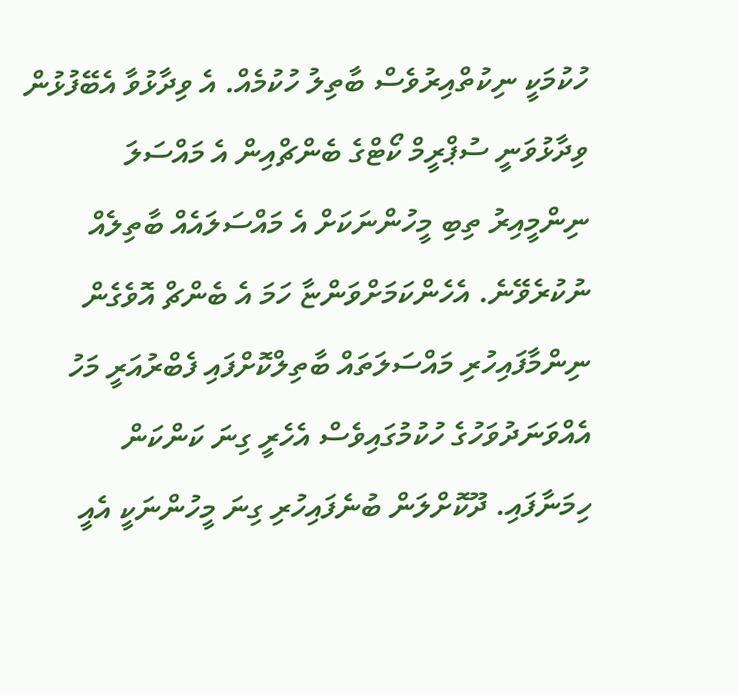ހުކުމަކީ ނިކުތްއިރުވެސް ބާތިލު ހުކުމެއް. އެ ވިދާޅުވާ އެބޭފުޅުން ވިދާޅުވަނީ ސުޕްރީމް ކޯޓްގެ ބެންޗްއިން އެ މައްސަލަ ނިންމީއިރު ތިބި މީހުންނަކަށް އެ މައްސަލައެއް ބާތިލެއް ނުކުރެވޭނެ. އެހެންކަމަށްވަންޏާ ހަމަ އެ ބެންޗް އޮވެގެން ނިންމާފައިހުރި މައްސަލަތައް ބާތިލްކޮށްފައި ފެބްރުއަރީ މަހު އެއްވަނަދުވަހުގެ ހުކުމުގައިވެސް އެހެރީ ގިނަ ކަންކަން ހިމަނާފައި. ދޫކޮށްލަން ބުނެފައިހުރި ގިނަ މީހުންނަކީ އެއީ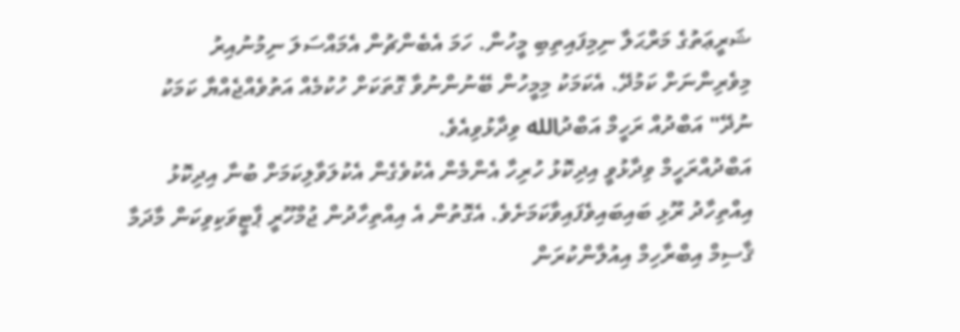ޝަރީޢަތުގެ މަރްޙަލާ ނިމިފައިތިބި މީހުން. ހަމަ އެބެންޗުން އެމައްސަލަ ނިމުނުއިރު މިވެރިންނަށް ކަމުދޭ. އެކަމަކު މިމީހުން ބޭނުންނުވާ ގޮތަކަށް ހުކުމެއް އަތުވެއްޖެއްޔާ ކަމަކު ނުދޭ" އަބްދުއް ރަހީމް އަބްދުالله ވިދާޅުވިއެވެ.
އަބްދުއްރަހީމް ވިދާޅުވީ އިދިކޮޅު ހުރިހާ އެންމެން އެކުވެގެން އެކުލަވާލިކަމަށް ބުނާ އިދިކޮޅު އިއްތިހާދު ރޫޅި ބައިބައިވެފައިވާކަމަށެވެ. އެގޮތުން އެ އިއްތިހާދުން ޖުމްހޫރީ ޕާޓީވަކިވިކަން މާދަމާ ޤާސިމް އިބްރާހިމް އިއުލާންކުރަން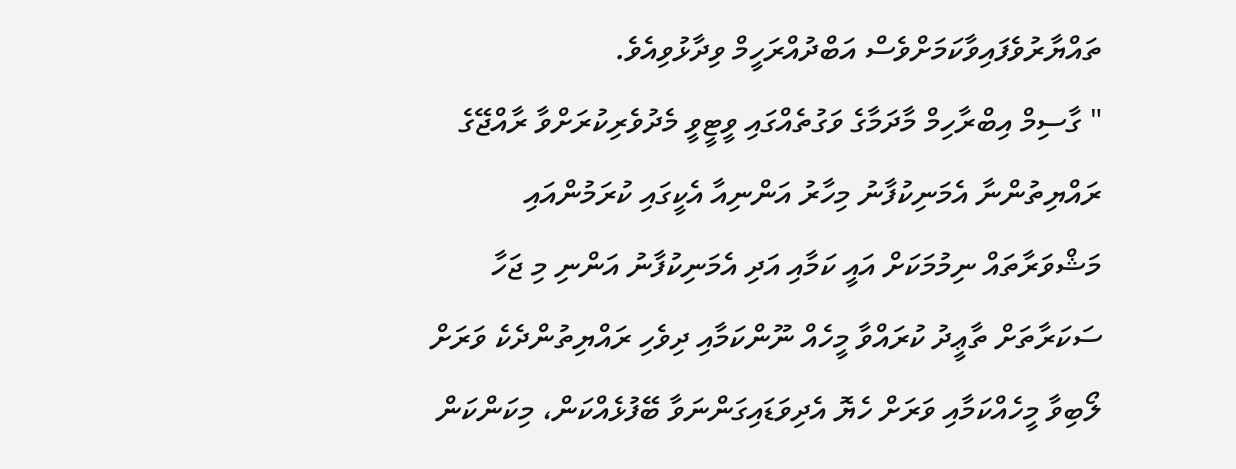ތައްޔާރުވެފައިވާކަމަށްވެސް އަބްދުއްރަހީމް ވިދާޅުވިއެވެ.
" ގާސިމް އިބްރާހިމް މާދަމާގެ ވަގުތެއްގައި ވީޓީވީ މެދުވެރިކުރަށްވާ ރާއްޖޭގެ ރައްޔިތުންނާ އެމަނިކުފާނު މިހާރު އަންނިއާ އެކީގައި ކުރަމުންއައި މަޝްވަރާތައް ނިމުމަކަށް އައީ ކަމާއި އަދި އެމަނިކުފާނު އަންނި މި ޖަހާ ސަކަރާތަށް ތާޢީދު ކުރައްވާ މީހެއް ނޫންކަމާއި ދިވެހި ރައްޔިތުންދެކެ ވަރަށް ލޯބިވާ މީހެއްކަމާއި ވަރަށް ހެޔޮ އެދިވަޑައިގަންނަވާ ބޭފުޅެއްކަން، މިކަންކަން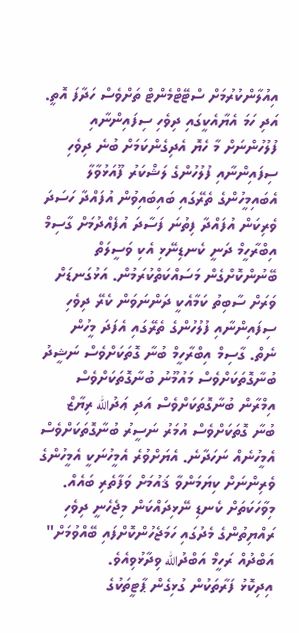އިއުލާންކުރުމަށް ސްޓޭޓްމެންޓް ތަށްވެސް ހަދާފަ އޮތީ. އަދި ހަމަ އެޔާއެކީގައި ދިވެހި ސިފައިންނާއި ފުލުހުންނަށް މާ ހެޔޮ އެދިގެންކަމަށް ބުނެ ދިވެހި ސިފައިންނާއި ފުލުހުންގެ ލަޝްކަރު ފޫއަޅުވާލާ އެބައިމީހުންގެ ތެރޭގައި ބައިބައިވުން އުފައްދާ ހަސަދަ ވެރިކަން އުފައްދާ ފިތުނަ ފަސާދަ އުފެއްދުމަށް ގާސިމް އިބްރާހީމް ދަނީ ކެނޑިނޭޅި އެކި ވަސީލަތް ބޭނުންކޮށްގެން މަސައްކަތްކުރަމުން. އަޅުގަނޑަށް ވަރަށް ސާބިތު ކަމާއެކީ ދަންނަވަން ކެރޭ ދިވެހި ސިފައިންނާއި ފުލުހުންގެ ތެރޭގައި އެފަދަ މީހުން ނެތް. ގާސިމް އިބްރާހީމް ބުނާ ގޮތަކަށްވެސް ނަޝީދު ބުނާގޮތަކަށްވެސް މައުމޫނު ބުނާގޮތަކަށްވެސް އިމްރާން ބުނާގޮތަކަށްވެސް އަދި ޢަދުالله ރިޔާޒް ބުނާ ގޮތަކަށްވެސް އުމަރު ނަސީރު ބުނާގޮތަކަށްވެސް އެމީހުނެއް ނަހަދާނެ. އެޔަށްވުރެ އެމީހުނަކީ އެމީހުންގެ ވެރިންނަށް ކިޔަމަންވާ ޤައުމަށް ވަފާތެރި ބައެއް. މިވާހަކަތަށް ކެނޑި ނޭޅިދައްކަން މިޖެހެނީ ދިވެހި ރައްޔިތުންގެ މެދުގައި ހަމަޖެހުންކޮށްފައި ބޭއްވުމަށް" އަބްދުއް ރަހީމް އަބްދުالله ވިދާޅުވިއެވެ.
އިދިކޮޅު ފަރާތަކުން ގުޅިގެން ޕާޓީތަކުގެ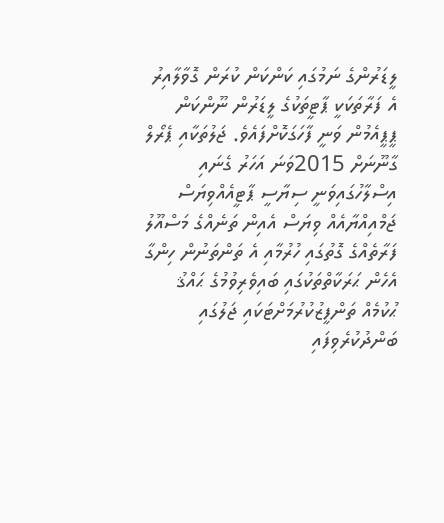ލީޑަރުންގެ ނަމުގައި ކަންކަން ކުރަން ގޮވާލާއިރު އެ ފަރާތަކަކީ ޕާޓީތަކުގެ ލީޑަރުން ނޫންކަން ޕީޕީއެމުން ވަނީ ފާހަގަކޮށްފައެވެ. ޖަލުތަކާއި ޕެރޯލް ގާނޫނަށް 2015ވަނަ އަހަރު ގެނައި އިސްލާހުގައިވަނީ ސިޔާސީ ޕާޓީއެއްވިޔަސް ޖަމްއިއްޔާއެއް ވިޔަސް އެއިން ތަނެއްގެ މަސްއޫލު ފަރާތެއްގެ ގޮތުގައި ހުރުމާއި އެ ތަންތަނުން ހިންގާ އެހެން ޙަރަކާތްތަކުގައި ބައިވެރިވުމުގެ ޙައްޤު ޙުކުމެއް ތަންފީޒުކުރުމަށްޓަކައި ޖަލުގައި ބަންދުކުރެވިފައި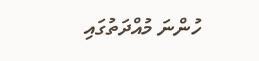ހުންނަ މުއްދަތުގައި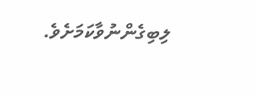ލިބިގެންނުވާކަމަށެވެ.